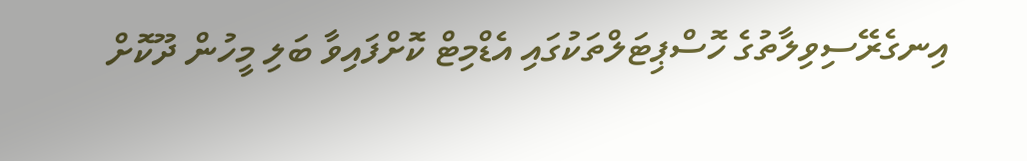އިނގެރޭސިވިލާތުގެ ހޮސްޕިޓަލްތަކުގައި އެޑްމިޓް ކޮށްފައިވާ ބަލި މީހުން ދޫކޮށް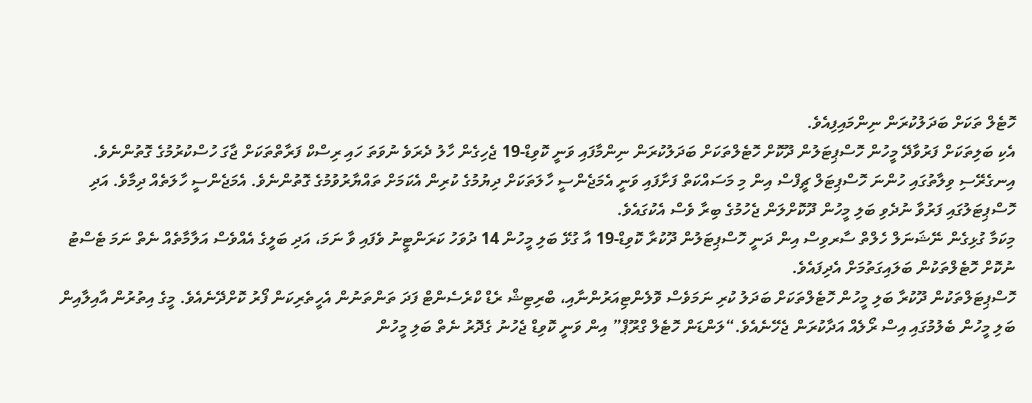ހޮޓެލް ތަކަށް ބަދަލުކުރަން ނިންމައިފިއެވެ.
އެކި ބަލިތަކަށް ފަރުވާދޭ މީހުން ހޮސްޕިޓަލުން ދޫކޮށް ހޮޓެލްތަކަށް ބަދަލުކުރަން ނިންމާފައި ވަނީ ކޮވިޑް-19 ޖެހިގެން ހާލު ދެރަވެ ނުވަތަ ހައި ރިސްކް ފަރާތްތަކަށް ޖާގަ ހުސްކުރުމުގެ ގޮތުންނެވެ.
އިނގެރޭސި ވިލާތުގައި ހުންނަ ހޮސްޕިޓަލް ޗީފްސް އިން މި މަސައްކަތް ފަށާފައި ވަނީ އެމަޖެންސީ ހާލަތަކަށް ދިޔުމުގެ ކުރިން އެކަމަށް ތައްޔާރުވުމުގެ ގޮތުންނެވެ. އެމަޖެންސީ ހާލަތެއް ދިމާވެ. އަދި ހޮސްޕިޓަލުގައި ފަރުވާ ނުދެވި ބަލި މީހުން ދޫކޮށްލަން ޖެހުމުގެ ބިރާ ވެސް އެކުގައެވެ.
މިކަމާ ގުޅިގެން ނޭޝަނަލް ހެލްތް ސާރވިސް އިން ދަނީ ހޮސްޕިޓަލުން ދޫކުރާ ކޮވިޑް-19 އާ ގުޅޭ ބަލި މީހުން 14 ދުވަހު ކަރަންޓީނު ވެފައި ވާ ނަމަ، އަދި ބަލީގެ އެއްވެސް އަލާމާތެއް ނެތް ނަމަ ޓެސްޓު ނުކޮށް ހޮޓެލްތަކުން ބަލައިގަތުމަށް އެދިފައެވެ.
ހޮސްޕިޓަލްތަކުން ދޫކުރާ ބަލި މީހުން ހޮޓެލްތަކަށް ބަދަލު ކުރި ނަމަވެސް ވޮލެންޓިއަރުންނާއި، ބްރިޓިޝް ރެޑް ކްރެސެންޓް ފަދަ ތަންތަނުން އެހީތެރިކަން ފޯރު ކޮށްދޭނެއެވެ. މީގެ އިތުރުން އާއިލާއިން ބަލި މީހުން ބެލުމުގައި އިސް ރޯލެއް އަދާކުރަން ޖެހޭނެއެވެ.“ލަންޑަން ހޮޓެލް ގްރޫޕް” އިން ވަނީ ކޮވިޑް ޖެހުނު ގެދޮރު ނެތް ބަލި މީހުން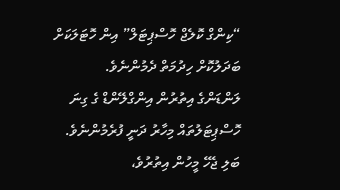“ކިންގް ކޮލެޖް ހޮސްޕިޓަލް” އިން ހޮޓަލަކަށް ބަދަލުކޮށް ހިދުމަތް ދެމުންނެވެ.
ލަންޑަންގެ އިތުރުން އިންގްލޭންޑް ގެ ގިނަ ހޮސްޕިޓަލުތައް މިހާރު ދަނީ ފުރެމުންނެވެ. ބަލި ޖެހޭ މީހުން އިތުރުވެ،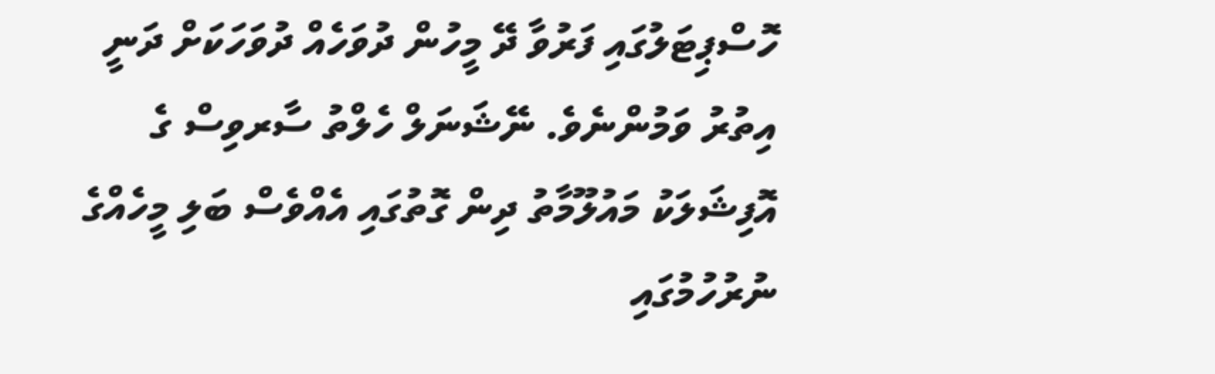ހޮސްޕިޓަލުގައި ފަރުވާ ދޭ މީހުން ދުވަހެއް ދުވަހަކަށް ދަނީ އިތުރު ވަމުންނެވެ. ނޭޝަނަލް ހެލްތު ސާރވިސް ގެ އޮފިޝަލަކު މައުލޫމާތު ދިން ގޮތުގައި އެއްވެސް ބަލި މީހެއްގެ ނުރުހުމުގައި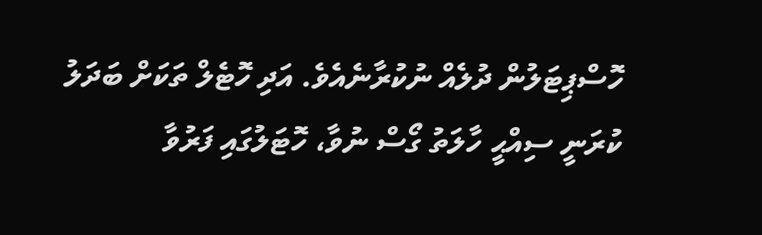ހޮސްޕިޓަލުން ދުލެއް ނުކުރާނެއެވެ. އަދި ހޮޓެލް ތަކަށް ބަދަލު ކުރަނީ ސިއްޙީ ހާލަތު ގޯސް ނުވާ، ހޮޓަލުގައި ފަރުވާ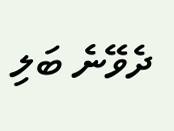ދެވޭނެ ބަލި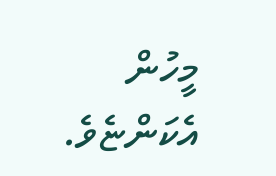މީހުން އެކަންޏެވެ.